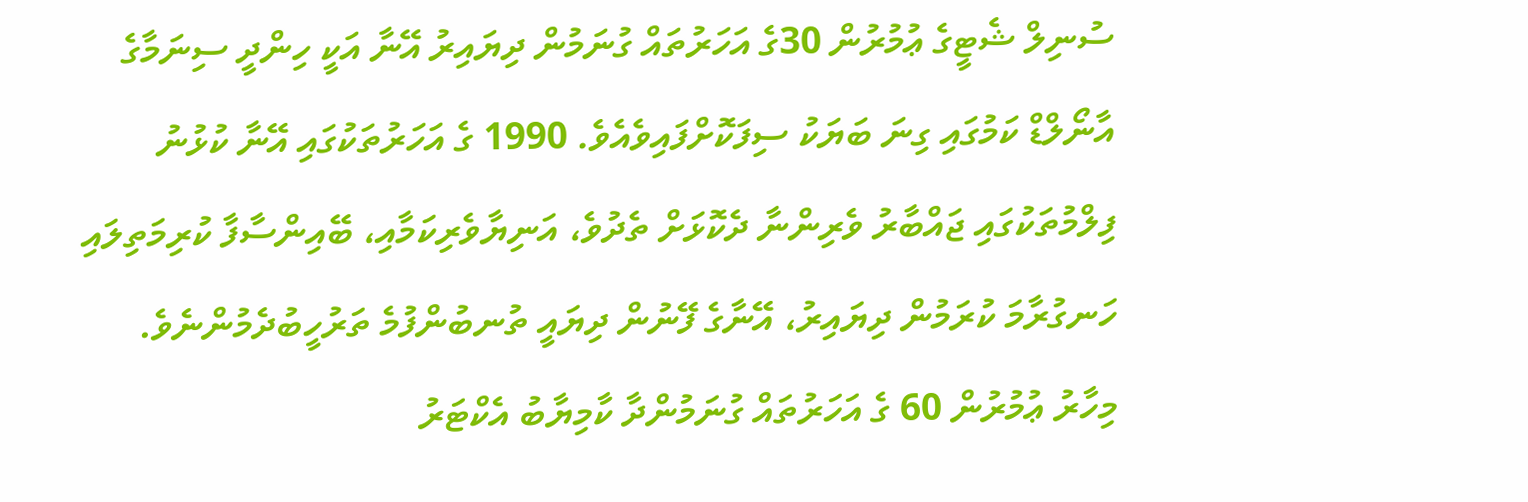ސުނިލް ޝެޓީގެ ޢުމުރުން 30ގެ އަހަރުތައް ގުނަމުން ދިޔައިރު އޭނާ އަކީ ހިންދީ ސިނަމާގެ އާނޯލްޑް ކަމުގައި ގިނަ ބަޔަކު ސިފަކޮށްފައިވެއެވެ. 1990 ގެ އަހަރުތަކުގައި އޭނާ ކުޅުނު ފިލްމުތަކުގައި ޖައްބާރު ވެރިންނާ ދެކޮޅަށް ތެދުވެ، އަނިޔާވެރިކަމާއި، ބޭއިންސާފާ ކުރިމަތިލައި ހަނގުރާމަ ކުރަމުން ދިޔައިރު، އޭނާގެ ފޭނުން ދިޔައީ ތުނބުންފުމެ ތަރުހީބުދެމުންނެވެ.
މިހާރު ޢުމުރުން 60 ގެ އަހަރުތައް ގުނަމުންދާ ކާމިޔާބު އެކްޓަރު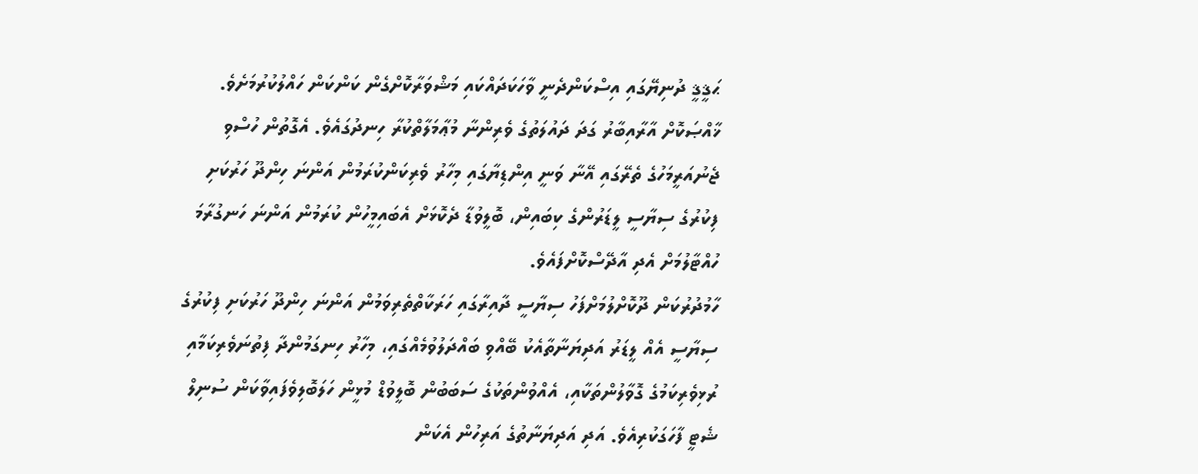ޙަޤީޤީ ދުނިޔޭގައި އިސްކަންދެނީ ވާހަކަދައްކައި މަޝްވަރާކޮށްގެން ކަންކަން ހައްލުކުރުމަށެވެ. ޚާއްޞަކޮށް އާރާއިބާރު ގަދަ ދައުލަތުގެ ވެރިންނާ މުޢާމަލާތްކުރާ ހިނދުގައެވެ. އެގޮތުން ހުސްވި ޖެނުއަރީމަހުގެ ތެރޭގައި އޭނާ ވަނީ އިންޑިޔާގައި މިހާރު ވެރިކަންކުރަމުން އަންނަ ހިންދޫ ހަރުކަށި ފިކުރުގެ ސިޔާސީ ލީޑަރުންގެ ކިބައިން، ބޮލީވުޑާ ދެކޮޅަށް އެބައިމީހުން ކުރަމުން އަންނަ ހަނގުރާމަ ހުއްޓާލުމަށް އެދި އާދޭސްކޮށްފައެވެ.
ހާމުދުރުކަން ދޫކޮށްލުމަށްފަހު ސިޔާސީ ދާއިރާގައި ހަރަކާތްތެރިވަމުން އަންނަ ހިންދޫ ހަރުކަށި ފިކުރުގެ ސިޔާސީ އެއް ލީޑަރު އަދިޔަނާތާއެކު ބޭއްވި ބައްދަލުވުމެއްގައި، މިހާރު ހިނގަމުންދާ ފިތުނަވެރިކަމާއި ރުޅިވެރިކަމުގެ ގޮވާލުންތަކާއި، އެއްވުންތަކުގެ ސަބަބުން ބޮލީވުޑް މުޅީން ހަލަބޮލިވެފައިވާކަން ސުނިލް ޝެޓީ ފާހަގަކުރިއެވެ. އަދި އަދިޔަނާތުގެ އަރިހުން އެކަން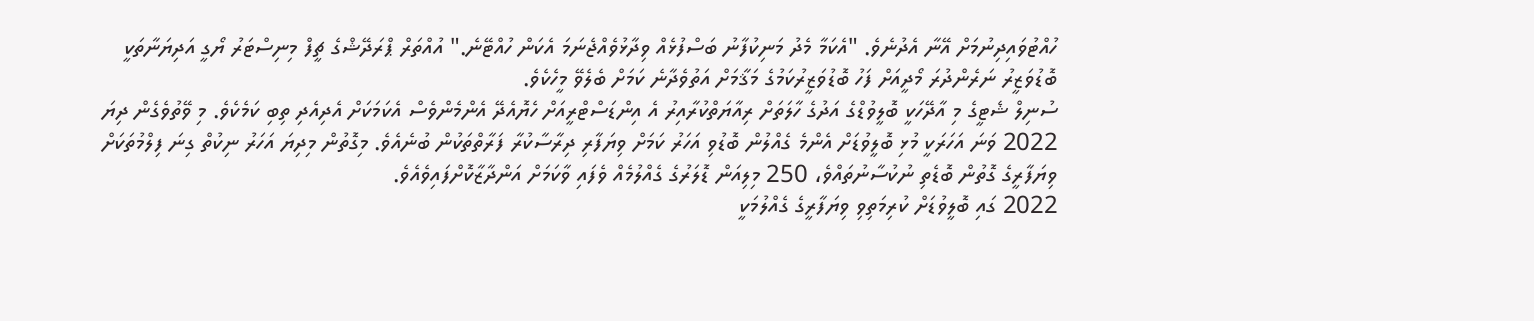ހުއްޓުވައިދިނުމަށް އޭނާ އެދުނެވެ. "އެކަމާ މެދު މަނިކުފާނު ބަސްފުޅެއް ވިދާޅުވެއްޖެނަމަ އެކަން ހުއްޓޭނެ." އުއްތަރް ޕްރަދޭޝްގެ ޗީފް މިނިސްޓަރު ޔޯގީ އަދިޔަނާތަކީ ބޮޑުވަޒީރު ނަރެންދުރަ މޯދީއަށް ފަހު ބޮޑުވަޒީރުކަމުގެ މަޤާމަށް އަތުވެދާނެ ކަމަށް ބެލެވޭ މީހެކެވެ.
ސުނިލް ޝެޓީގެ މި އާދޭހަކީ ބޮލީވުޑްގެ އަދުގެ ހާލަތަށް ރިއާޔަތްކުރާއިރު އެ އިންޑަސްޓްރީއަށް ހެޔޮއެދޭ އެންމެންވެސް އެކަމަކަށް އެދިއެދި ތިބި ކަމެކެވެ. މި ވޭތުވެގެން ދިޔަ 2022 ވަނަ އަހަރަކީ މުޅި ބޮލީވުޑަށް އެންމެ ގެއްލުން ބޮޑުވި އަހަރު ކަމަށް ވިޔަފާރި ދިރާސާކުރާ ފަރާތްތަކުން ބުނެއެވެ. މިގޮތުން މިދިޔަ އަހަރު ނިކުތް ގިނަ ފިލްމުތަކަށް ވިޔަފާރީގެ ގޮތުން ބޮޑެތި ނުކުސާނުތައްވެ، 250 މިލިއަން ޑޮލަރުގެ ގެއްލުމެއް ވެފައި ވާކަމަށް އަންދާޒާކޮށްފައިވެއެވެ.
2022 ގައި ބޮލީވުޑަށް ކުރިމަތިވި ވިޔަފާރީގެ ގެއްލުމަކީ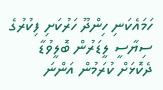ހަމައެކަނި ހިންދޫ ހަރުކަށި ފިކުރުގެ ސިޔާސީ ލީޑަރުން ބޮލީވުޑާ ދެކޮޅަށް ކުރަމުން އަންނަ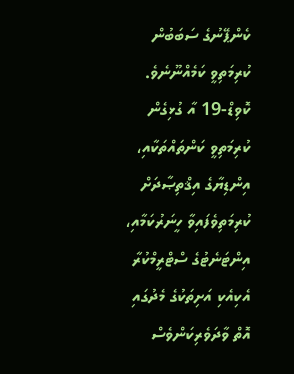ކެންޕޭނުގެ ސަބަބުން ކުރިމަތިވީ ކަމެއްނޫނެވެ. ކޮވިޑް-19 އާ ގުޅިގެން ކުރިމަތިވީ ކަންތައްތަކާއި، އިންޑިޔާގެ އިޤްތިޞާދަށް ކުރިމަތިވެފައިވާ ހީނަރުކަމާއި، އިންޓަނެޓުގެ ސްޓްރީމްކުރާ އެކިއެކި އަށިތަކުގެ މެދުގައި އޮތް ވާދަވެރިކަންވެސް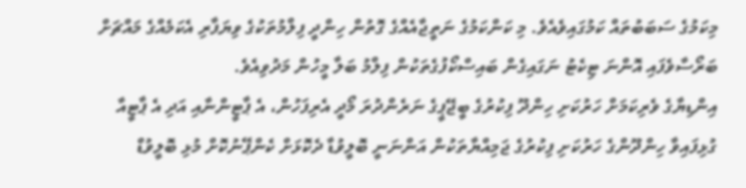މިކަމުގެ ސަބަބުތައް ކަމުގައިވެއެވެ. މި ކަންކަމުގެ ނަތީޖާއެއްގެ ގޮތުން ހިންދީ ފިލްމުތަކުގެ ވިޔަފާރި އެކަމެއްގެ މައްޗަށް ބަރޯސާވެފައި އޮންނަ ޓިކެޓު ނަގައިގެން ބައިސްކޯފުގެތަކުން ފިލްމު ބަލާ މީހުން މަދުވިއެވެ.
އިންޑިޔާގެ ވެރިކަމަށް ހަރުކަށި ހިންދޫ ފިކުރުގެ ބީޖޭޕީގެ ނަރެންދުރަ މޯދީ އެރިފަހުން، އެ ޕާޓީންނާއި އަދި އެ ޕާޓީއާ ގުޅިފައިވާ ހިންދޫންގެ ހަރުކަށި ފިކުރުގެ ޖަމިއްޔާތަކުން އަންނަނީ ބޮލީވުޑާ ދެކޮޅަށް ކެންޕޭނުކޮށް މުޅި ބޮލީވުޑް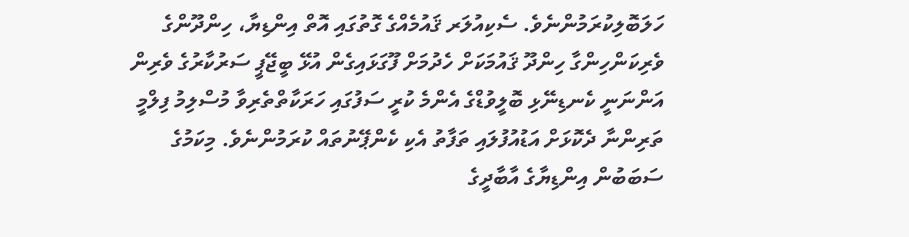ހަލަބޮލިކުރަމުންނެވެ. ސެކިއުލަރ ޤައުމެއްގެ ގޮތުގައި އޮތް އިންޑިޔާ، ހިންދޫންގެ ވެރިކަންހިންގާ ހިންދޫ ޤައުމަކަށް ހެދުމަށް ފޫގަޅައިގެން އުޅޭ ބީޖޭޕީ ސަރުކާރުގެ ވެރިން އަންނަނީ ކެނޑިނޭޅި ބޮލީވުޑްގެ އެންމެ ކުރީ ސަފުގައި ހަރަކާތްތެރިވާ މުސްލިމު ފިލްމީ ތަރިންނާ ދެކޮޅަށް އަޑުއުފުލައި ތަފާތު އެކި ކެންޕޭނުތައް ކުރަމުންނެވެ. މިކަމުގެ ސަބަބުން އިންޑިޔާގެ އާބާދީގެ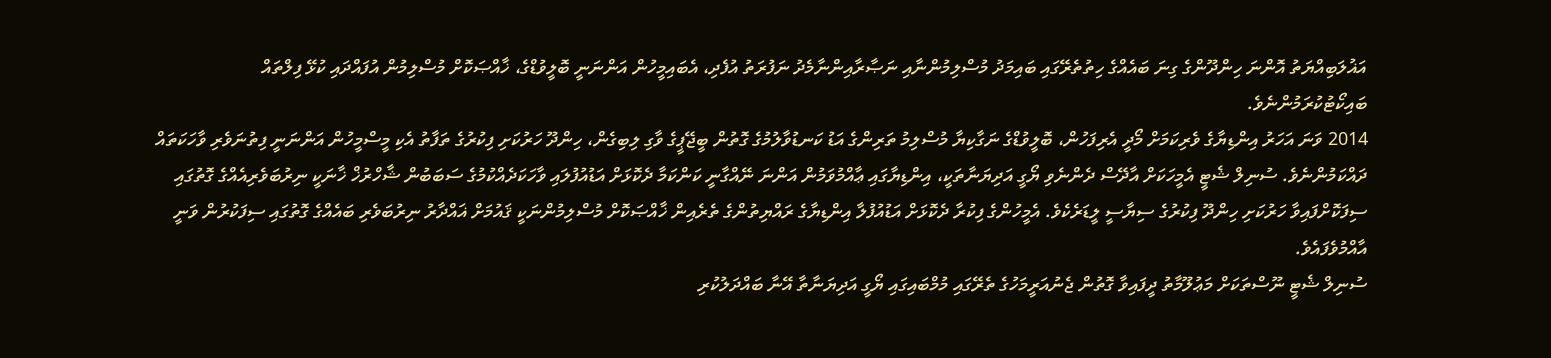އަޣުލަބިއްޔަތު އޮންނަ ހިންދޫންގެ ގިނަ ބައެއްގެ ހިތުތެރޭގައި ބައިމަދު މުސްލިމުންނާއި ނަޞާރާއިންނާމެދު ނަފުރަތު އުފެދި، އެބައިމީހުން އަންނަނީ ބޮލީވުޑްގެ، ޚާއްޞަކޮށް މުސްލިމުން އުފައްދައި ކުޅޭ ފިލްތައް ބައިކޯޓުކުރަމުންނެވެ.
2014 ވަނަ އަހަރު އިންޑިޔާގެ ވެރިކަމަށް މޯދީ އެރިފަހުން، ބޮލީވުޑްގެ ނަގާކިޔާ މުސްލިމު ތަރިންގެ އަޑު ކަނޑުވާލުމުގެ ގޮތުން ބީޖޭޕީގެ ވާގި ލިބިގެން، ހިންދޫ ހަރުކަށި ފިކުރުގެ ތަފާތު އެކި މީސްމީހުން އަންނަނީ ފިތުނަވެރި ވާހަކަތައް ދައްކަމުންނެވެ. ސުނިލް ޝެޓީ އެމީހަކަށް އާދޭސް ދެންނެވި ޔޯގީ އަދިޔަނާތަކީ، އިންޑިޔާގައި ޢާއްމުވަމުން އަންނަ ނޭއްގާނީ ކަންކަމާ ދެކޮޅަށް އަޑުއުފުލައި ވާހަކަދެއްކުމުގެ ސަބަބުން ޝާހްރުޚް ޚާނަކީ ނިރުބަވެރިއެއްގެ ގޮތުގައި ސިފަކޮށްފައިވާ ހަރުކަށި ހިންދޫ ފިކުރުގެ ސިޔާސީ ލީޑަރެކެވެ. އެމީހުންގެ ފިކުރާ ދެކޮޅަށް އަޑުއުފުލާ އިންޑިޔާގެ ރައްޔިތުންގެ ތެރެއިން ޚާއްޞަކޮށް މުސްލިމުންނަކީ ޤައުމަށް ޣައްދާރު ނިރުބަވެރި ބައެއްގެ ގޮތުގައި ސިފަކުރުން ވަނީ އާއްމުވެފައެވެ.
ސުނިލް ޝެޓީ ނޫސްތަކަށް މަޢުލޫމާތު ދީފައިވާ ގޮތުން ޖެނުއަރީމަހުގެ ތެރޭގައި މުމްބައިގައި ޔޯގީ އަދިޔަނާތާ އޭނާ ބައްދަލުކުރި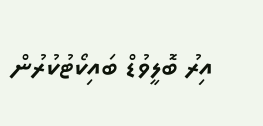އިރު ބޮލީވުޑް ބައިކޯޓުކުރުން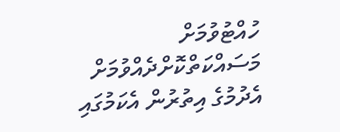ހުއްޓުވުމަށް މަސައްކަތްކޮށްދެއްވުމަށް އެދުމުގެ އިތުރުން އެކަމުގައި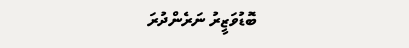ބޮޑުވަޒީރު ނަރެންދުރަ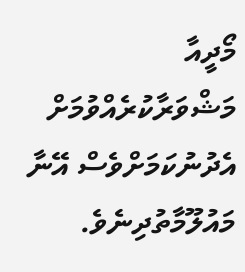މޯދީއާ މަޝްވަރާކުރެއްވުމަށް އެދުނުކަމަށްވެސް އޭނާ މައުލޫމާތުދިނެވެ.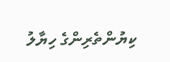ކިޔުންތެރިންގެ ހިޔާލު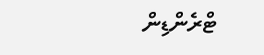ޓްރެންޑިން